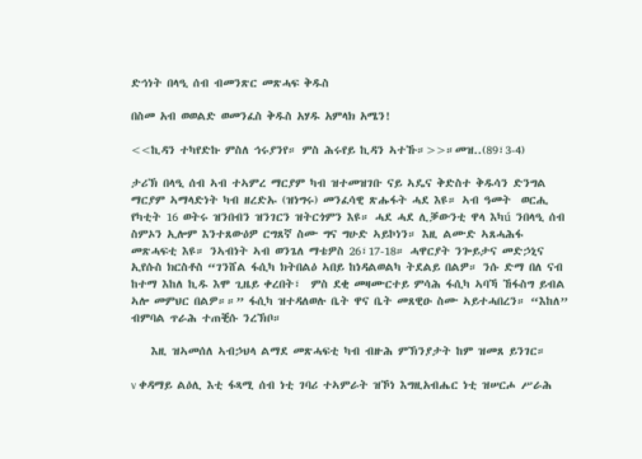ድኅነት በላዒ ሰብ ብመንጽር መጽሓፍ ቅዱስ

በስመ አብ ወወልድ ወመንፈስ ቅዱስ አሃዱ አምላክ አሜን!

<<ኪዳን ተካየድኩ ምስለ ኅሩያንየ። ምስ ሕሩየይ ኪዳን ኣተኹ።>>።መዝ..(89፣3-4)

ታሪኽ በላዒ ሰብ ኣብ ተኣምረ ማርያም ካብ ዝተመዝገቡ ናይ ኣዴና ቅድስተ ቅዱሳን ድንግል ማርያም ኣማላድነት ካብ ዘረድኡ (ዝነግሩ) መንፈሳዊ ጽሑፋት ሓደ እዩ። ኣብ ዓመት  ወርሒ  የካቲት 16 ወትሩ ዝንበብን ዝንገርን ዝትርጎምን እዩ። ሓደ ሓደ ሊቓውንቲ ዋላ እካú ንበላዒ ሰብ ስምኦን ኢሎም እንተጸውዕዎ ርግጸኛ ስሙ ግና ግሁድ ኣይኮነን። እዚ ልሙድ ኣጸሓሕፋ መጽሓፍቲ እዩ። ንኣብነት ኣብ ወንጌለ ማቴዎስ 26፣17-18። ሓዋርያት ንጐይታና መድኃኒና ኢየሱስ ክርስቶስ “ገንሸል ፋሲካ ክትበልዕ ኣበይ ከነዳልወልካ ትደልይ በልዎ። ንሱ ድማ በለ ናብ ከተማ እከለ ኪዱ እሞ ጊዜይ ቀረበት፣  ምስ ደቂ መዛሙርተይ ምሳሕ ፋሲካ ኣባኻ ኸፋስግ ይብል ኣሎ መምህር በልዎ።።” ፋሲካ ዝተዳለወሉ ቤት ዋና ቤት መጸዊዑ ስሙ ኣይተሓበረን። “እከለ” ብምባል ጥራሕ ተጠቒሱ ንረኽቦ።

    እዚ ዝኣመሰለ ኣብኃህላ ልማደ መጽሓፍቲ ካብ ብዙሕ ምኽንያታት ከም ዝመጸ ይንገር።

v ቀዳማይ ልዕሊ እቲ ፋጻሚ ሰብ ነቲ ገባሪ ተኣምራት ዝኾነ እግዚአብሔር ነቲ ዝሠርሖ ሥራሕ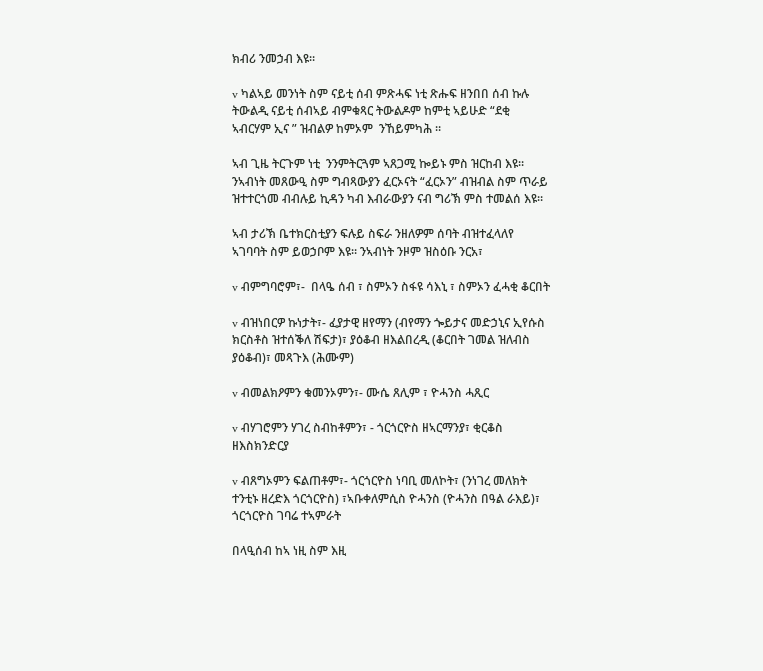ክብሪ ንመኃብ እዩ።

v ካልኣይ መንነት ስም ናይቲ ሰብ ምጽሓፍ ነቲ ጽሑፍ ዘንበበ ሰብ ኩሉ ትውልዲ ናይቲ ሰብኣይ ብምቁጻር ትውልዶም ከምቲ ኣይሁድ “ደቂ ኣብርሃም ኢና ” ዝብልዎ ከምኦም  ንኸይምካሕ ።

ኣብ ጊዜ ትርጉም ነቲ  ንንምትርጓም ኣጸጋሚ ኰይኑ ምስ ዝርከብ እዩ። ንኣብነት መጸውዒ ስም ግብጻውያን ፈርኦናት “ፈርኦን” ብዝብል ስም ጥራይ ዝተተርጎመ ብብሉይ ኪዳን ካብ እብራውያን ናብ ግሪኽ ምስ ተመልሰ እዩ።

ኣብ ታሪኽ ቤተክርስቲያን ፍሉይ ስፍራ ንዘለዎም ሰባት ብዝተፈላለየ ኣገባባት ስም ይወኃቦም እዩ። ንኣብነት ንዞም ዝስዕቡ ንርአ፣

v ብምግባሮም፣-  በላዔ ሰብ ፣ ስምኦን ስፋዩ ሳእኒ ፣ ስምኦን ፈሓቂ ቆርበት

v ብዝነበርዎ ኩነታት፣- ፈያታዊ ዘየማን (ብየማን ጐይታና መድኃኒና ኢየሱስ ክርስቶስ ዝተሰቕለ ሽፍታ)፣ ያዕቆብ ዘእልበረዲ (ቆርበት ገመል ዝለብስ ያዕቆብ)፣ መጻጉእ (ሕሙም)

v ብመልክዖምን ቁመንኦምን፣- ሙሴ ጸሊም ፣ ዮሓንስ ሓጺር

v ብሃገሮምን ሃገረ ስብከቶምን፣ - ጎርጎርዮስ ዘኣርማንያ፣ ቂርቆስ ዘእስክንድርያ

v ብጸግኦምን ፍልጠቶም፣- ጎርጎርዮስ ነባቢ መለኮት፣ (ንነገረ መለክት ተንቲኑ ዘረድእ ጎርጎርዮስ) ፣ኣቡቀለምሲስ ዮሓንስ (ዮሓንስ በዓል ራእይ)፣ ጎርጎርዮስ ገባሬ ተኣምራት

በላዒሰብ ከኣ ነዚ ስም እዚ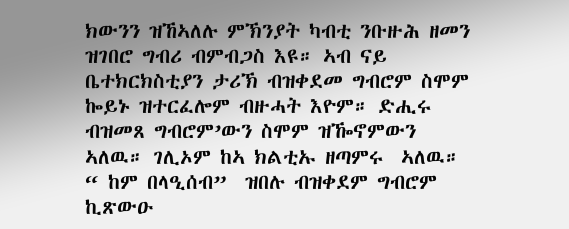ክውንን ዝኸኣለሉ ምኽንያት ካብቲ ንቡዙሕ ዘመን ዝገበሮ ግብሪ ብምብጋስ እዩ። ኣብ ናይ ቤተክርክስቲያን ታሪኽ ብዝቀደመ ግብሮም ስሞም ኰይኑ ዝተርፈሎም ብዙሓት እዮም። ድሒሩ ብዝመጸ ግብሮም’ውን ስሞም ዝዀኖምውን ኣለዉ። ገሊኦም ከኣ ክልቲኡ ዘጣምሩ  ኣለዉ። “ ከም በላዒሰብ”  ዝበሉ ብዝቀደም ግብሮም ኪጽውዑ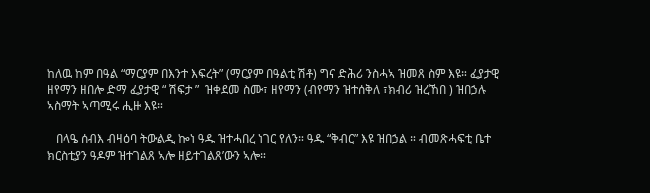ከለዉ ከም በዓል “ማርያም በእንተ እፍረት” (ማርያም በዓልቲ ሽቶ) ግና ድሕሪ ንስሓኣ ዝመጸ ስም እዩ። ፈያታዊ ዘየማን ዘበሎ ድማ ፈያታዊ “ ሽፍታ ”  ዝቀደመ ስሙ፣ ዘየማን (ብየማን ዝተሰቅለ ፣ክብሪ ዝረኸበ ) ዝበኃሉ ኣስማት ኣጣሚሩ ሒዙ እዩ።

   በላዔ ሰብእ ብዛዕባ ትውልዲ ኰነ ዓዱ ዝተሓበረ ነገር የለን። ዓዱ “ቅብር” እዩ ዝበኃል ። ብመጽሓፍቲ ቤተ ክርስቲያን ዓዶም ዝተገልጸ ኣሎ ዘይተገልጸ’ውን ኣሎ።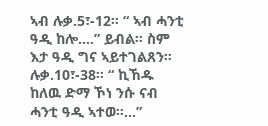ኣብ ሉቃ.5፣-12። “ ኣብ ሓንቲ ዓዲ ከሎ….” ይብል። ስም እታ ዓዲ ግና ኣይተገልጸን። ሉቃ.10፣-38። “ ኪኸዱ ከለዉ ድማ ኾነ ንሱ ናብ ሓንቲ ዓዲ ኣተወ።…”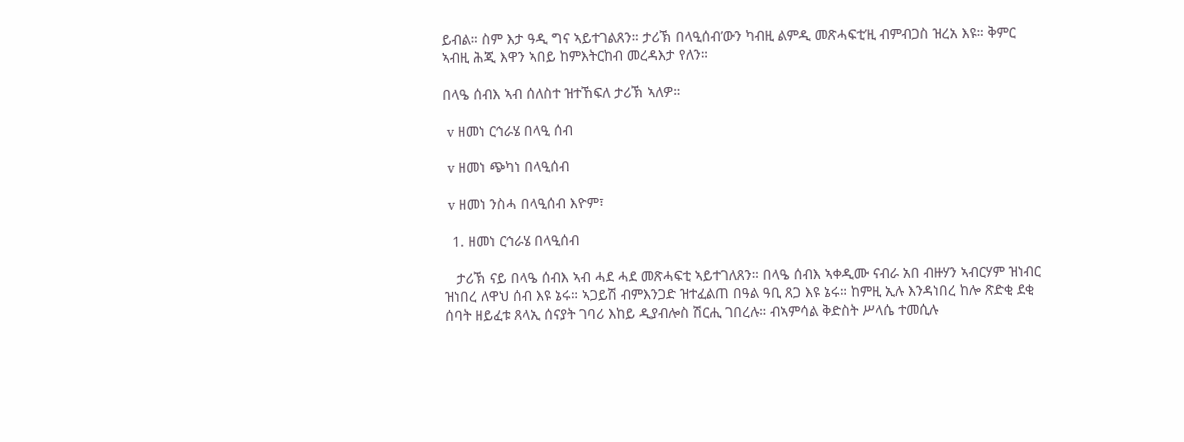ይብል። ስም እታ ዓዲ ግና ኣይተገልጸን። ታሪኽ በላዒሰብ’ውን ካብዚ ልምዲ መጽሓፍቲ’ዚ ብምብጋስ ዝረአ እዩ። ቅምር ኣብዚ ሕጂ እዋን ኣበይ ከምእትርከብ መረዳእታ የለን።

በላዔ ሰብእ ኣብ ሰለስተ ዝተኸፍለ ታሪኽ ኣለዎ።

 v ዘመነ ርኅራሄ በላዒ ሰብ

 v ዘመነ ጭካነ በላዒሰብ

 v ዘመነ ንስሓ በላዒሰብ እዮም፣

  1. ዘመነ ርኅራሄ በላዒሰብ

   ታሪኽ ናይ በላዔ ሰብእ ኣብ ሓደ ሓደ መጽሓፍቲ ኣይተገለጸን። በላዔ ሰብእ ኣቀዲሙ ናብራ አበ ብዙሃን ኣብርሃም ዝነብር ዝነበረ ለዋህ ሰብ እዩ ኔሩ። ኣጋይሽ ብምእንጋድ ዝተፈልጠ በዓል ዓቢ ጸጋ እዩ ኔሩ። ከምዚ ኢሉ እንዳነበረ ከሎ ጽድቂ ደቂ ሰባት ዘይፈቱ ጸላኢ ሰናያት ገባሪ እከይ ዲያብሎስ ሽርሒ ገበረሉ። ብኣምሳል ቅድስት ሥላሴ ተመሲሉ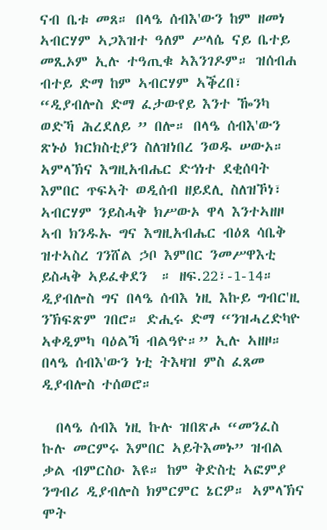ናብ ቤቱ መጸ። በላዔ ሰብእ'ውን ከም ዘመነ ኣብርሃም ኣጋእዝተ ዓለም ሥላሴ ናይ ቤተይ መጺኦም ኢሉ ተዓጢቁ ኣእንገዶም። ዝሰብሐ ብተይ ድማ ከም ኣብርሃም ኣቕረበ፣ “ዲያብሎስ ድማ ፈታውየይ እንተ ዀንካ ወድኻ ሕረደለይ ” በሎ። በላዔ ሰብእ'ውን ጽኑዕ ክርክስቲያን ስለዝነበረ ንወዱ ሠውኦ። ኣምላኽና እግዚአብሔር ድኅነተ ደቂሰባት እምበር ጥፍኣት ወዲሰብ ዘይደሊ ስለዝኾነ፣ ኣብርሃም ንይስሓቅ ክሥውኦ ዋላ እንተኣዘዞ ኣብ ክንዱኡ ግና እግዚአብሔር ብዕጸ ሳቤቅ ዝተኣስረ ገንሸል ኃቦ እምበር ንመሥዋእቲ ይስሓቅ ኣይፈቀደን  ። ዘፍ.22፣-1-14። ዲያብሎስ ግና በላዔ ሰብእ ነዚ እኩይ ግብር'ዚ ንኽፍጽም ገበሮ። ድሒሩ ድማ “ንዝሓረድካዮ ኣቀዲምካ ባዕልኻ ብልዓዮ።” ኢሉ ኣዘዞ። በላዔ ሰብእ'ውን ነቲ ትእዛዝ ምስ ፈጸመ ዲያብሎስ ተሰወሮ።

  በላዔ ሰብእ ነዚ ኩሉ ዝበጽሖ “መንፈስ ኩሉ መርምሩ እምበር ኣይትእመኑ” ዝብል ቃል ብምርስዑ እዩ። ከም ቅድስቲ ኣፎምያ ንግብሪ ዲያብሎስ ክምርምር ኔርዎ። ኣምላኽና ሞት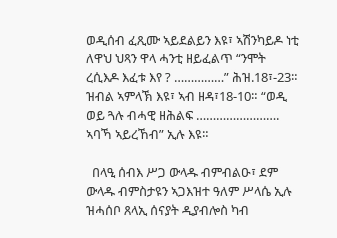ወዲሰብ ፈጺሙ ኣይደልይን እዩ፣ ኣሽንካይዶ ነቲ ለዋህ ህጻን ዋላ ሓንቲ ዘይፈልጥ “ንሞት ረሲእዶ እፈቱ እየ ? ……………” ሕዝ.18፣-23። ዝብል ኣምላኽ እዩ፣ ኣብ ዘዳ፣18-10። “ወዲ ወይ ጓሉ ብሓዊ ዘሕልፍ ……………………. ኣባኻ ኣይረኸብ” ኢሉ እዩ።

  በላዒ ሰብእ ሥጋ ውላዱ ብምብልዑ፣ ደም ውላዱ ብምስታዩን ኣጋእዝተ ዓለም ሥላሴ ኢሉ ዝሓሰቦ ጸላኢ ሰናያት ዲያብሎስ ካብ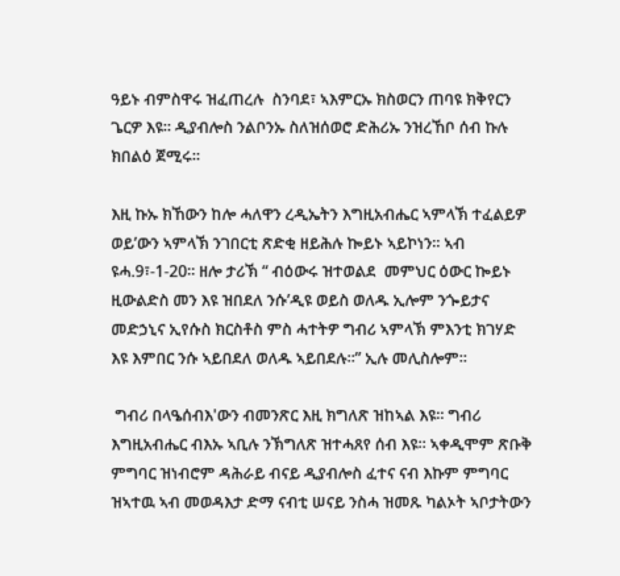ዓይኑ ብምስዋሩ ዝፈጠረሉ  ስንባደ፣ ኣእምርኡ ክስወርን ጠባዩ ክቅየርን ጌርዎ እዩ። ዲያብሎስ ንልቦንኡ ስለዝሰወሮ ድሕሪኡ ንዝረኸቦ ሰብ ኩሉ ክበልዕ ጀሚሩ።

እዚ ኩኡ ክኸውን ከሎ ሓለዋን ረዲኤትን እግዚአብሔር ኣምላኽ ተፈልይዎ ወይ’ውን ኣምላኽ ንገበርቲ ጽድቂ ዘይሕሉ ኰይኑ ኣይኮነን። ኣብ ዩሓ.9፣-1-20። ዘሎ ታሪኽ “ ብዕውሩ ዝተወልደ  መምህር ዕውር ኰይኑ ዚውልድስ መን እዩ ዝበደለ ንሱ’ዲዩ ወይስ ወለዱ ኢሎም ንጐይታና መድኃኒና ኢየሱስ ክርስቶስ ምስ ሓተትዎ ግብሪ ኣምላኽ ምእንቲ ክገሃድ እዩ እምበር ንሱ ኣይበደለ ወለዱ ኣይበደሉ።” ኢሉ መሊስሎም።

 ግብሪ በላዔሰብእ'ውን ብመንጽር እዚ ክግለጽ ዝከኣል እዩ። ግብሪ እግዚአብሔር ብእኡ ኣቢሉ ንኽግለጽ ዝተሓጸየ ሰብ እዩ። ኣቀዲሞም ጽቡቅ ምግባር ዝነብሮም ዳሕራይ ብናይ ዲያብሎስ ፈተና ናብ እኩም ምግባር ዝኣተዉ ኣብ መወዳእታ ድማ ናብቲ ሠናይ ንስሓ ዝመጹ ካልኦት ኣቦታትውን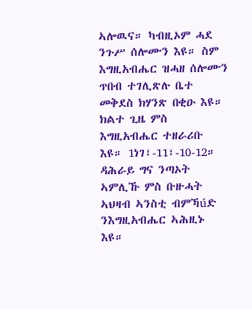ኣሎዉና። ካብዚኦም ሓደ ንጉሥ ሰሎሙን እዩ። ስም እግዚአብሔር ዝሓዘ ሰሎሙን ጥበብ ተገሊጽሉ ቤተ መቅደስ ክሃንጽ በቂዑ እዩ። ክልተ ጊዜ ምስ እግዚአብሔር ተዘራሪቡ እዩ። 1ነገ፣-11፣-10-12። ዳሕራይ ግና ንጣኦት ኣምሊኹ ምስ ቡዙሓት ኣህዛብ ኣንስቲ ብምኻúድ ንእግዚአብሔር ኣሕዚኑ እዩ።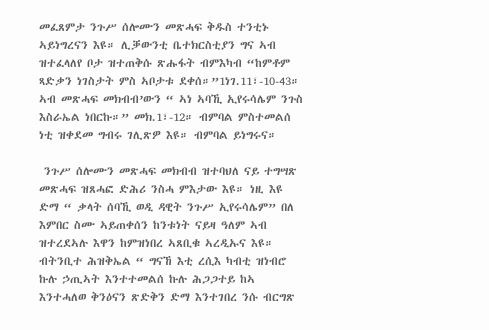መፈጸምታ ንጉሥ ሰሎሙን መጽሓፍ ቅዱስ ተንቲኑ ኣይነግረናን እዩ። ሊቓውንቲ ቤተክርስቲያን ግና ኣብ ዝተፈላለየ ቦታ ዝተጠቅሱ ጽሑፋት ብምእካብ “ከምቶም ጻድቃን ነገስታት ምስ ኣቦታቱ ደቀሰ።”1ነገ.11፣-10-43። ኣብ መጽሓፍ መክብብ’ውን “ ኣነ ኣባኺ ኢየሩሳሌም ንጉስ እስራኤል ነበርኩ።” መክ.1፣-12። ብምባል ምስተመልሰ ነቲ ዝቀደመ ግብሩ ገሊጽዎ እዩ። ብምባል ይነግሩና።

 ንጉሥ ሰሎሙን መጽሓፍ መክብብ ዝተባህለ ናይ ተግሣጽ መጽሓፍ ዝጸሓፎ ድሕሪ ንስሓ ምእታው እዩ። ነዚ እዩ ድማ “ ቃላት ሰባኺ ወዲ ዳዊት ንጉሥ ኢየሩሳሌም” በለ እምበር ስሙ ኣይጠቀሰን ከንቱነት ናይዛ ዓለም ኣብ ዝተረደኣሉ እዋን ከምዝነበረ ኣጸቢቁ ኣረዲኡና እዩ። ብትንቢተ ሕዝቅኤል “ ግናኸ እቲ ረሲእ ካብቲ ዝነብሮ ኩሉ ኃጢኣት እንተተመልሰ ኩሉ ሕጋጋተይ ከኣ እንተሓለወ ቅንዕናን ጽድቅን ድማ እንተገበረ ንሱ ብርግጽ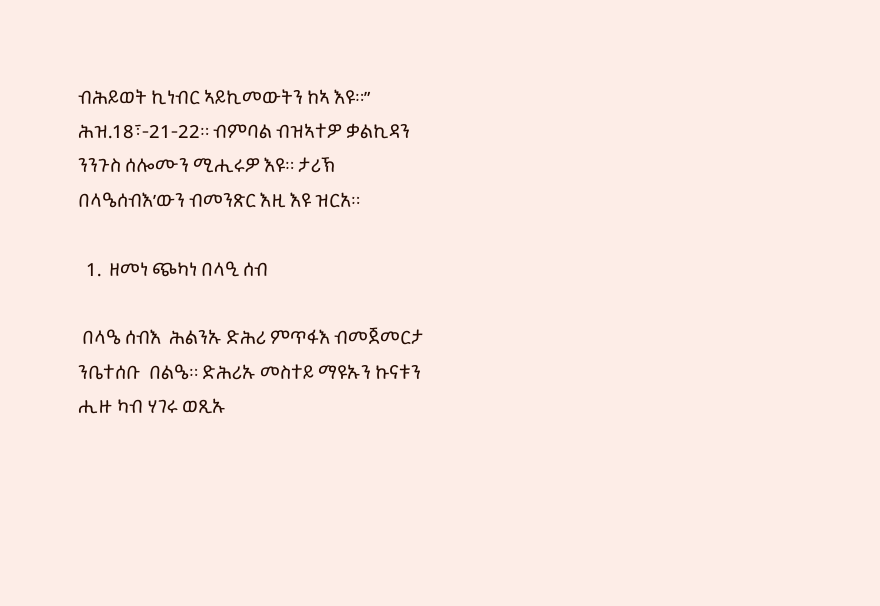ብሕይወት ኪነብር ኣይኪመውትን ከኣ እዩ።” ሕዝ.18፣-21-22። ብምባል ብዝኣተዎ ቃልኪዳን ንንጉስ ሰሎሙን ሚሒሩዎ እዩ። ታሪኽ በላዔሰብእ’ውን ብመንጽር እዚ እዩ ዝርአ።

  1.  ዘመነ ጭካነ በላዒ ሰብ

 በላዔ ሰብእ  ሕልንኡ ድሕሪ ምጥፋእ ብመጀመርታ ንቤተሰቡ  በልዔ። ድሕሪኡ መስተይ ማዩኡን ኩናቱን ሒዙ ካብ ሃገሩ ወጺኡ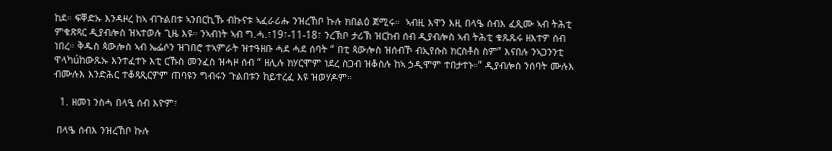ከደ። ፍቐድኡ እንዳዞረ ከኣ ብጉልበቱ ኣንበርኪኹ ብኩናቱ ኣፈራሪሑ ንዝረኸቦ ኩሉ ክበልዕ ጀሚሩ።  ኣብዚ እዋን እዚ በላዔ ሰብእ ፈጺሙ ኣብ ትሕቲ ምቁጽጻር ዲያብሎስ ዝኣተወሉ ጊዜ እዩ። ንኣብነት ኣብ ግ.ሓ.፣19፣-11-18፣ ንረኽቦ ታሪኽ ዝርከብ ሰብ ዲያብሎስ ኣብ ትሕቲ ቁጹጹሩ ዘእተዎ ሰብ ነበረ። ቅዱስ ጳውሎስ ኣብ ኤፌሶን ዝገበሮ ተኣምራት ዝተዓዘቡ ሓደ ሓደ ሰባት “ በቲ ጳውሎስ ዝሰብኾ ብኢየሱስ ክርስቶስ ስም” እናበሉ ንኣጋንንቲ ዋላካúከውጹኡ እንተፈተኑ እቲ ርኹስ መንፈስ ዝሓዞ ሰብ “ ዘሊሉ ክሃርሞም ነደረ ስጋብ ዝቆስሉ ከኣ ኃዲሞም ተበታተኑ።” ዲያብሎስ ንሰባት ሙሉእ ብሙሉእ እንድሕር ተቆጻጺርዎም ጠባዩን ግብሩን ጉልበቱን ከይተረፈ እዩ ዝወሃዶም።

  1. ዘመነ ንስሓ በላዒ ሰብ እዮም፣

 በላዔ ሰብእ ንዝረኸቦ ኩሉ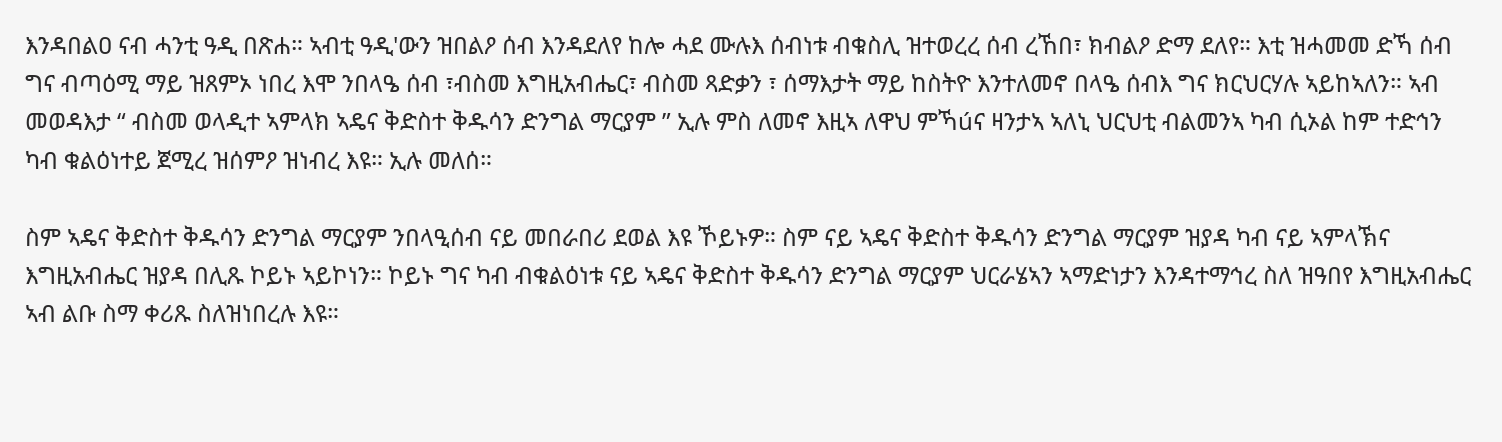እንዳበልዐ ናብ ሓንቲ ዓዲ በጽሐ። ኣብቲ ዓዲ'ውን ዝበልዖ ሰብ እንዳደለየ ከሎ ሓደ ሙሉእ ሰብነቱ ብቁስሊ ዝተወረረ ሰብ ረኸበ፣ ክብልዖ ድማ ደለየ። እቲ ዝሓመመ ድኻ ሰብ ግና ብጣዕሚ ማይ ዝጸምኦ ነበረ እሞ ንበላዔ ሰብ ፣ብስመ እግዚአብሔር፣ ብስመ ጻድቃን ፣ ሰማእታት ማይ ከስትዮ እንተለመኖ በላዔ ሰብእ ግና ክርህርሃሉ ኣይከኣለን። ኣብ መወዳእታ “ ብስመ ወላዲተ ኣምላክ ኣዴና ቅድስተ ቅዱሳን ድንግል ማርያም ” ኢሉ ምስ ለመኖ እዚኣ ለዋህ ምኻúና ዛንታኣ ኣለኒ ህርህቲ ብልመንኣ ካብ ሲኦል ከም ተድኅን ካብ ቁልዕነተይ ጀሚረ ዝሰምዖ ዝነብረ እዩ። ኢሉ መለሰ።

ስም ኣዴና ቅድስተ ቅዱሳን ድንግል ማርያም ንበላዒሰብ ናይ መበራበሪ ደወል እዩ ኾይኑዎ። ስም ናይ ኣዴና ቅድስተ ቅዱሳን ድንግል ማርያም ዝያዳ ካብ ናይ ኣምላኽና እግዚአብሔር ዝያዳ በሊጹ ኮይኑ ኣይኮነን። ኮይኑ ግና ካብ ብቁልዕነቱ ናይ ኣዴና ቅድስተ ቅዱሳን ድንግል ማርያም ህርራሄኣን ኣማድነታን እንዳተማኅረ ስለ ዝዓበየ እግዚአብሔር ኣብ ልቡ ስማ ቀሪጹ ስለዝነበረሉ እዩ።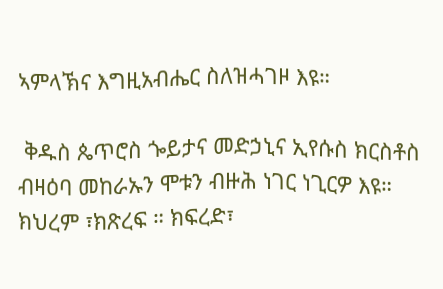ኣምላኽና እግዚአብሔር ስለዝሓገዞ እዩ።

 ቅዱስ ጴጥሮስ ጐይታና መድኃኒና ኢየሱስ ክርስቶስ ብዛዕባ መከራኡን ሞቱን ብዙሕ ነገር ነጊርዎ እዩ። ክህረም ፣ክጽረፍ ። ክፍረድ፣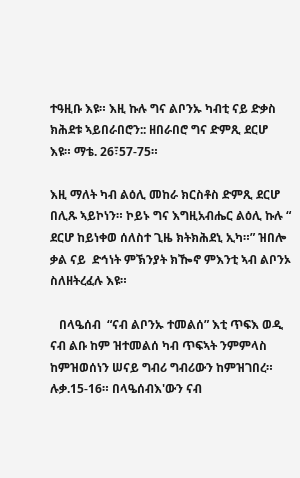ተዓዚቡ እዩ። እዚ ኩሉ ግና ልቦንኡ ካብቲ ናይ ድቃስ ክሕደቱ ኣይበራበሮን:: ዘበራበሮ ግና ድምጺ ደርሆ እዩ። ማቴ. 26፣57-75።

እዚ ማለት ካብ ልዕሊ መከራ ክርስቶስ ድምጺ ደርሆ በሊጹ ኣይኮነን። ኮይኑ ግና እግዚአብሔር ልዕሊ ኩሉ “ ደርሆ ከይነቀወ ሰለስተ ጊዜ ክትክሕደኒ ኢካ።” ዝበሎ ቃል ናይ  ድኅነት ምኽንያት ክዀኖ ምእንቲ ኣብ ልቦንኦ ስለዘትረፈሉ እዩ።

   በላዔሰብ  “ናብ ልቦንኡ ተመልሰ” እቲ ጥፍእ ወዲ ናብ ልቡ ከም ዝተመልሰ ካብ ጥፍኣት ንምምላስ ከምዝወሰነን ሠናይ ግብሪ ግብሪውን ከምዝገበረ። ሉቃ.15-16። በላዔሰብእ'ውን ናብ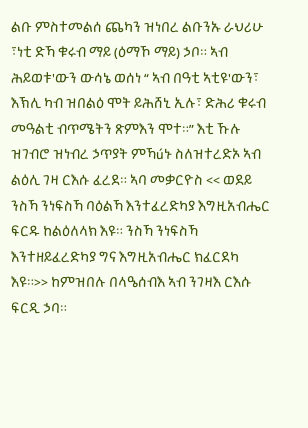ልቡ ምስተመልሰ ጨካን ዝነበረ ልቡንኡ ራህሪሁ ፣ነቲ ድኻ ቁሩብ ማይ (ዕማኾ ማይ) ኃቦ። ኣብ ሕይወቱ'ውን ውሳኔ ወሰነ “ ኣብ በዓቲ ኣቲዩ'ውን፣ እኽሊ ካብ ዝበልዕ ሞት ይሕሸኒ ኢሉ፣ ድሕሪ ቁሩብ መዓልቲ ብጥሜትን ጽምእን ሞተ።” እቲ ኹሉ ዝገብሮ ዝነብረ ኃጥያት ምኻúኑ ስለዝተረድኦ ኣብ ልዕሊ ገዛ ርእሱ ፈረደ። ኣባ መቃርዮስ << ወደይ ንስኻ ንነፍስኻ ባዕልኻ እንተፈረድካያ እግዚአብሔር ፍርዱ ከልዕለላክ እዩ። ንስኻ ንነፍስኻ እንተዘይፈረድካያ ግና እግዚአብሔር ክፈርደካ እዩ።>> ከምዝበሉ በላዔሰብእ ኣብ ንገዛእ ርእሱ ፍርዲ ኃባ።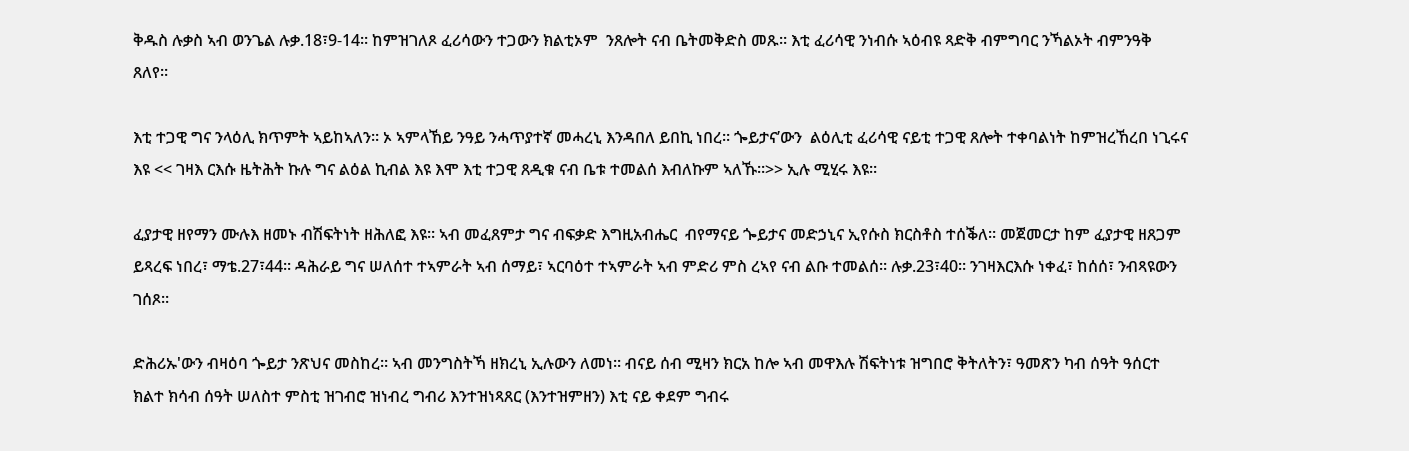ቅዱስ ሉቃስ ኣብ ወንጌል ሉቃ.18፣9-14። ከምዝገለጾ ፈሪሳውን ተጋውን ክልቲኦም  ንጸሎት ናብ ቤትመቅድስ መጹ። እቲ ፈሪሳዊ ንነብሱ ኣዕብዩ ጻድቅ ብምግባር ንኻልኦት ብምንዓቅ ጸለየ።

እቲ ተጋዊ ግና ንላዕሊ ክጥምት ኣይከኣለን። ኦ ኣምላኸይ ንዓይ ንሓጥያተኛ መሓረኒ እንዳበለ ይበኪ ነበረ። ጐይታና’ውን  ልዕሊቲ ፈሪሳዊ ናይቲ ተጋዊ ጸሎት ተቀባልነት ከምዝረኸረበ ነጊሩና እዩ << ገዛእ ርእሱ ዜትሕት ኩሉ ግና ልዕል ኪብል እዩ እሞ እቲ ተጋዊ ጸዲቁ ናብ ቤቱ ተመልሰ እብለኩም ኣለኹ።>> ኢሉ ሚሂሩ እዩ።

ፈያታዊ ዘየማን ሙሉእ ዘመኑ ብሽፍትነት ዘሕለፎ እዩ። ኣብ መፈጸምታ ግና ብፍቃድ እግዚአብሔር  ብየማናይ ጐይታና መድኃኒና ኢየሱስ ክርስቶስ ተሰቕለ። መጀመርታ ከም ፈያታዊ ዘጸጋም ይጻረፍ ነበረ፣ ማቴ.27፣44። ዳሕራይ ግና ሠለሰተ ተኣምራት ኣብ ሰማይ፣ ኣርባዕተ ተኣምራት ኣብ ምድሪ ምስ ረኣየ ናብ ልቡ ተመልሰ። ሉቃ.23፣40። ንገዛእርእሱ ነቀፈ፣ ከሰሰ፣ ንብጻዩውን ገሰጾ።

ድሕሪኡ'ውን ብዛዕባ ጐይታ ንጽህና መስከረ። ኣብ መንግስትኻ ዘክረኒ ኢሉውን ለመነ። ብናይ ሰብ ሚዛን ክርአ ከሎ ኣብ መዋእሉ ሽፍትነቱ ዝግበሮ ቅትለትን፣ ዓመጽን ካብ ሰዓት ዓሰርተ ክልተ ክሳብ ሰዓት ሠለስተ ምስቲ ዝገብሮ ዝነብረ ግብሪ እንተዝነጻጸር (እንተዝምዘን) እቲ ናይ ቀደም ግብሩ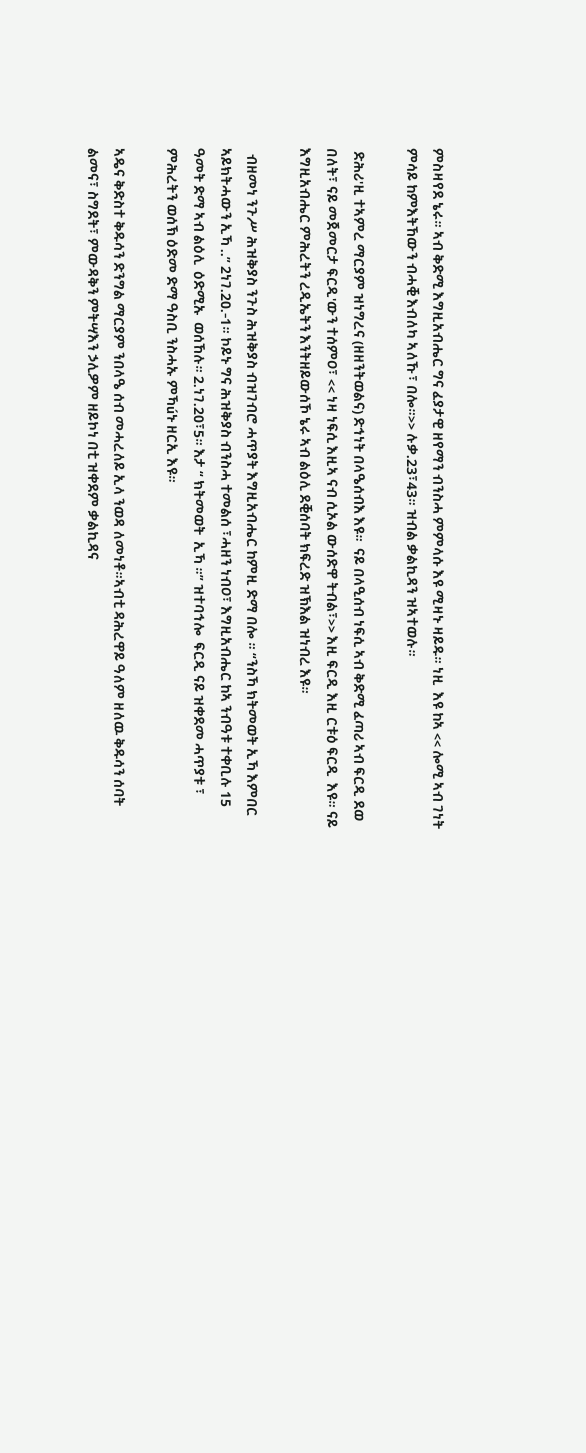ምስዛየደ ኔሩ። ኣብ ቅድሚ እግዚአብሔር ግና ፈያታዊ ዘየማን ብንስሓ ምምላሱ እዩ ሚዛኑ ዛይዱ። ነዚ  እዩ ከኣ << ሎሚ ኣብ ገነት ምሳይ ከምእትኸውን ብሓቒ እብለካ ኣለኹ፣ በሎ።>> ሉቃ.23፣43። ዝብል ቃልኪዳን ዝኣተወሉ።

 ድሕሪ'ዚ ተኣምረ ማርያም ዝነግረና (ዘዘንትወልና) ድኅነት በላዔሰብእ እዩ።  ናይ በላዒሰብ ነፍሲ ኣብ ቅድሚ ፈጣሪ ኣብ ፍርዲ ደወ በለት፣ ናይ መጀመርታ ፍርዲ'ውን ተሰምዐ፣ << ነዛ ነፍሲ እዚኣ ናብ ሲኦል ውሰድዋ ትብል፣>> እዚ ፍርዲ እዚ ርቱዕ ፍርዲ  እዩ። ናይ እግዚአብሔር ምሕረትን ረዲኤትን እንትዘይውሰኾ ኔሩ ኣብ ልዕሊ ደቒሰባት ክፍረድ ዝኽእል ዝነብረ እዩ።

  ብዘመነ ንጉሥ ሕዝቅያስ ንጉስ ሕዝቅያስ ብዝገብሮ ሓጥያት እግዚአብሔር ከምዚ ድማ በሎ ። “ንስኻ ክትመወት ኢኻ እምበር ኣይክትሓውን ኢኻ ..” 2ነገ.20.-1። ኮይኑ ግና ሕዝቅያስ ብንስሓ ተመልሰ ፣ሓዘን ነብዐ፣ እግዚአብሔር ከኣ ንብዓቱ ተቀቢሉ 15 ዓመት ድማ ኣብ ልዕሊ  ዕድሚኡ  ወሰኸሉ። 2.ነገ.20፣5። እታ “ ክትመወት  ኢኻ ።” ዝተባኅሎ  ፍርዲ ናይ ዝቀደመ ሓጥያቱ ፣ ምሕረትን ወሰኽ ዕድመ ድማ ዓስቢ ንስሓኡ ምኻúኑ ዘርኢ እዩ።

ኣዴና ቅድስተ ቅዱሳን ድንግል ማርያም ንበላዔ ሰብ መሓረለይ ኢላ ንወዳ ለመነቶ።ኣብቲ ዳሕረዋይ ዓለም ዘለዉ ቅዱሳን ሰባት ልመና፣ ስግደት፣ ምውዳቅን ምትሣእን ኃሊዎም ዘይኮነ በቲ ዝቀደም ቃልኪዳና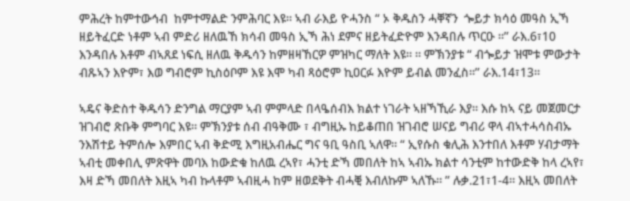ምሕረት ከምተውኅብ  ከምተማልድ ንምሕባር እዩ። ኣብ ራእይ ዮሓንስ “ ኦ ቅዱስን ሓቐኛን  ጐይታ ክሳዕ መዓስ ኢኻ ዘይትፈርድ ነቶም ኣብ ምድሪ ዘለዉኸ ክሳብ መዓስ ኢኻ ሕነ ደምና ዘይትፈድዮም እንዳበሉ ጥርዑ ።” ራእ.6፣10 እንዳበሉ እቶም ብኣጸደ ነፍሲ ዘለዉ ቅዱሳን ከምዘዛኸርዎ ምዝካር ማለት እዩ። ። ምኽንያቱ “ ብጐይታ ዝሞቱ ምውታት ብጹኣን እዮም፣ እወ ግብሮም ኪስዕቦም እዩ እሞ ካብ ጻዕሮም ኪዐርፉ እዮም ይብል መንፈስ።” ራእ.14፣13።

ኣዴና ቅድስተ ቅዱሳን ድንግል ማርያም ኣብ ምምላድ በላዔሰብእ ክልተ ነገራት ኣዘኻኺራ እያ። እሱ ከኣ ናይ መጀመርታ ዝገብሮ ጽቡቅ ምግባር እዩ። ምኽንያቱ ሰብ ብዓቅሙ ፣ ብግዚኡ ከይቆጠበ ዝገብሮ ሠናይ ግብሪ ዋላ ብኣተሓሳስብኡ ንእሽተይ ትምሰሎ እምበር ኣብ ቅድሚ እግዚአብሔር ግና ዓቢ ዓስቢ ኣለዋ። “ ኢየሱስ ቁሊሕ እንተበለ እቶም ሃብታማት ኣብቲ መቀበሊ ምጽዋት መባእ ከውድቁ ከለዉ ረኣየ፣ ሓንቲ ድኻ መበለት ከኣ ኣብኡ ክልተ ሳንቲም ከተውድቅ ከላ ረኣየ፣ እዛ ድኻ መበለት እዚኣ ካብ ኩላቶም ኣብዚሓ ከም ዘወደቅት ብሓቒ እብለኩም ኣለኹ። ” ሉቃ.21፣1-4። እዚኣ መበለት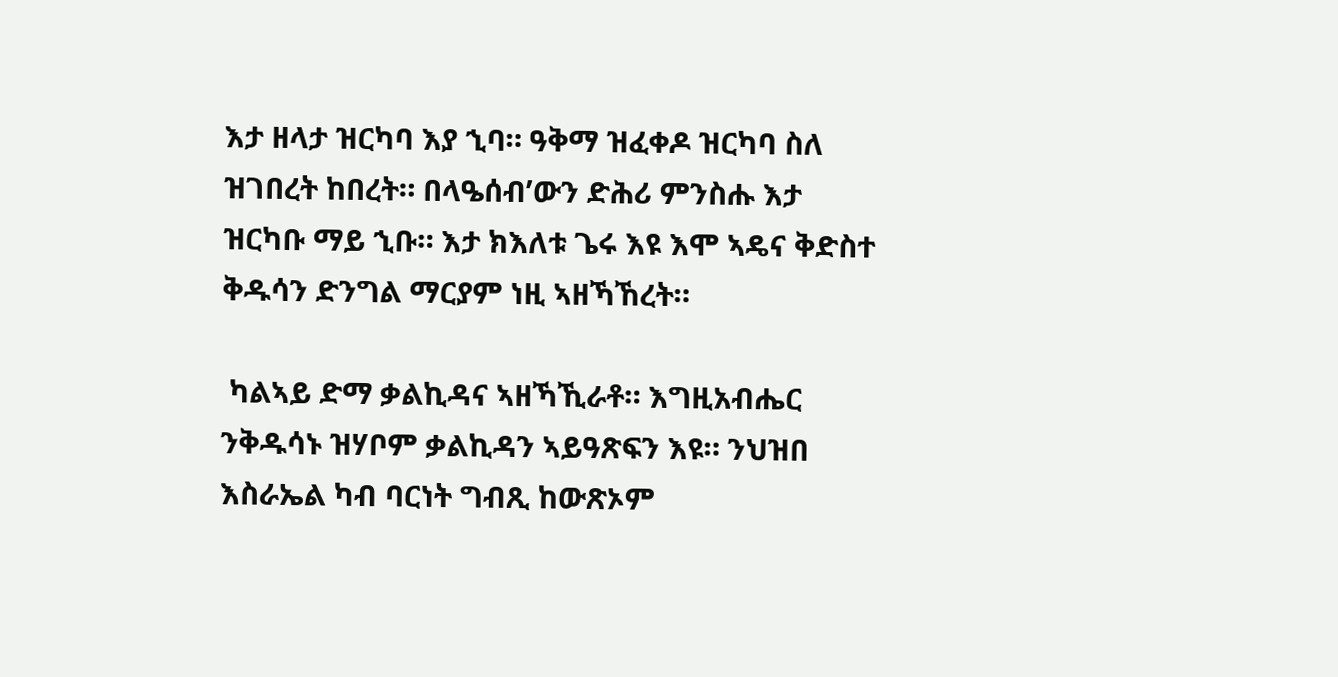እታ ዘላታ ዝርካባ እያ ኂባ። ዓቅማ ዝፈቀዶ ዝርካባ ስለ ዝገበረት ከበረት። በላዔሰብ’ውን ድሕሪ ምንስሑ እታ ዝርካቡ ማይ ኂቡ። እታ ክእለቱ ጌሩ እዩ እሞ ኣዴና ቅድስተ ቅዱሳን ድንግል ማርያም ነዚ ኣዘኻኸረት።

 ካልኣይ ድማ ቃልኪዳና ኣዘኻኺራቶ። እግዚአብሔር ንቅዱሳኑ ዝሃቦም ቃልኪዳን ኣይዓጽፍን እዩ። ንህዝበ እስራኤል ካብ ባርነት ግብጺ ከውጽኦም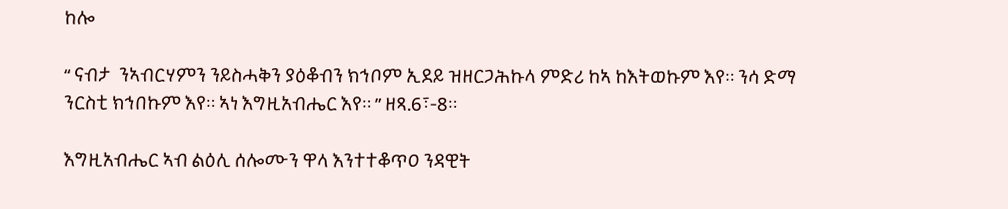ከሎ

“ ናብታ  ንኣብርሃምን ንይስሓቅን ያዕቆብን ክኅቦም ኢደይ ዝዘርጋሕኩላ ምድሪ ከኣ ከእትወኩም እየ። ንሳ ድማ ንርስቲ ክኅበኩም እየ። ኣነ እግዚአብሔር እየ። ” ዘጻ.6፣-8።

እግዚአብሔር ኣብ ልዕሊ ሰሎሙን ዋላ እንተተቆጥዐ ንዳዊት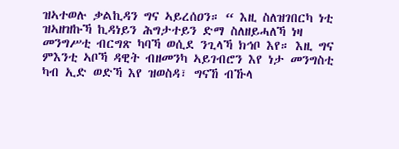ዝኣተወሉ ቃልኪዳን ግና ኣይረሰዐን። “ እዚ ስለዝገበርካ ነቲ ዝኣዘዝኩኻ ኪዳነይን ሕግታተይን ድማ ስለዘይሓለኻ ነዛ መንግሥቲ ብርግጽ ካባኻ ወሲደ ንጊላኻ ክኅቦ እየ። እዚ ግና ምእንቲ ኣቦኻ ዳዊት ብዘመንካ ኣይገብሮን እየ ነታ መንግስቲ ካብ ኢድ ወድኻ እየ ዝወስዳ፣ ግናኸ ብኹላ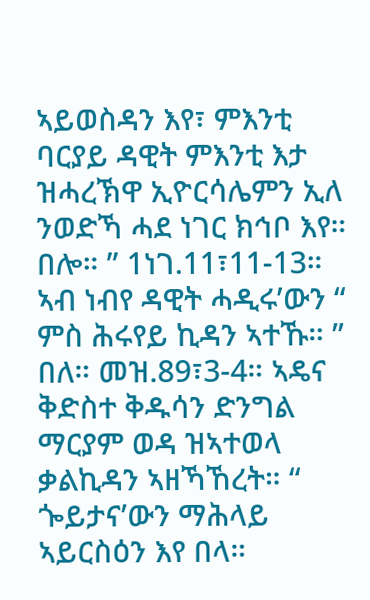ኣይወስዳን እየ፣ ምእንቲ ባርያይ ዳዊት ምእንቲ እታ ዝሓረኽዋ ኢዮርሳሌምን ኢለ ንወድኻ ሓደ ነገር ክኅቦ እየ። በሎ። ” 1ነገ.11፣11-13።  ኣብ ነብየ ዳዊት ሓዲሩ’ውን “ ምስ ሕሩየይ ኪዳን ኣተኹ። ” በለ። መዝ.89፣3-4። ኣዴና ቅድስተ ቅዱሳን ድንግል ማርያም ወዳ ዝኣተወላ ቃልኪዳን ኣዘኻኸረት። “ ጐይታና’ውን ማሕላይ ኣይርስዕን እየ በላ።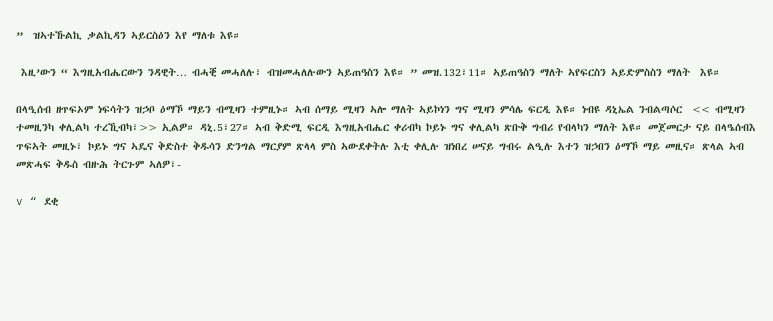”  ዝኣተኹልኪ ቃልኪዳን ኣይርስዕን እየ ማለቱ እዩ።

 እዚ’ውን “ እግዚአብሔርውን ንዳዊት… ብሓቒ መሓለሉ፣ ብዝመሓለሉውን ኣይጠዓስን እዩ። ” መዝ.132፣11። ኣይጠዓስን ማለት ኣየፍርስን ኣይድምስስን ማለት  እዩ።

በላዒሰብ ዘጥፍኦም ነፍሳትን ዝኃቦ ዕማኾ ማይን ብሚዛን ተምዚኑ። ኣብ ሰማይ ሚዛን ኣሎ ማለት ኣይኮነን ግና ሚዛን ምሳሌ ፍርዲ እዩ። ነብዩ ዳኒኤል ንብልጣሶር  << ብሚዛን ተመዚንካ ቀሊልካ ተረኺብካ፣>> ኢልዎ። ዳኒ.5፣27። ኣብ ቅድሚ ፍርዲ እግዚአብሔር ቀሪብካ ኮይኑ ግና ቀሊልካ ጽቡቅ ግብሪ የብላካን ማለት እዩ። መጀመርታ ናይ በላዔሰብእ ጥፍኣት መዚኑ፣ ኮይኑ ግና ኣዴና ቅድስተ ቅዱሳን ድንግል ማርያም ጽላላ ምስ ኣውደቀትሉ እቲ ቀሊሉ ዝነበረ ሠናይ ግብሩ ልዒሉ እተን ዝኃበን ዕማኾ ማይ መዚና። ጽላል ኣብ መጽሓፍ ቅዱስ ብዙሕ ትርጉም ኣለዎ፣-

v “ ደቂ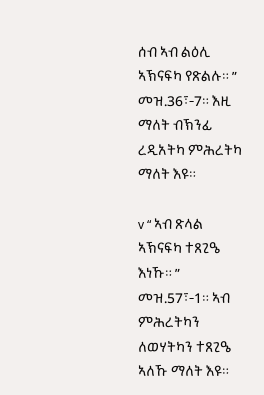ሰብ ኣብ ልዕሊ ኣኽናፍካ የጽልሉ። ”  መዝ.36፣-7። እዚ ማለት ብኽንፊ ረዲአትካ ምሕረትካ ማለት እዩ።

v “ ኣብ ጽላል ኣኽናፍካ ተጸጊዔ እነኹ። ” መዝ.57፣-1። ኣብ ምሕረትካን ለወሃትካን ተጸጊዔ ኣለኹ ማለት እዩ።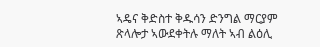ኣዴና ቅድስተ ቅዱሳን ድንግል ማርያም ጽላሎታ ኣውደቀትሉ ማለት ኣብ ልዕሊ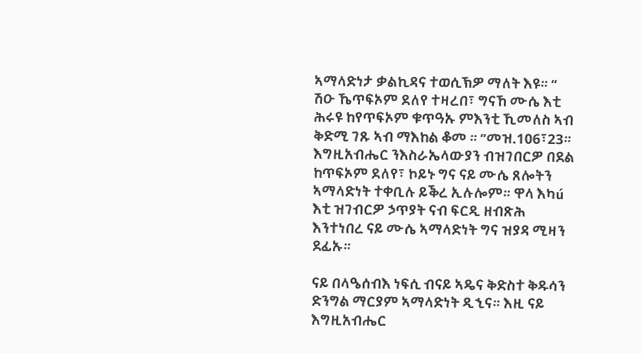ኣማላድነታ ቃልኪዳና ተወሲኽዎ ማለት እዩ። “ ሽዑ ኼጥፍኦም ደለየ ተዛረበ፣ ግናኸ ሙሴ እቲ ሕሩዩ ከየጥፍኦም ቁጥዓኡ ምእንቲ ኺመለስ ኣብ  ቅድሚ ገጹ ኣብ ማእከል ቆመ ። ”መዝ.106፣23። እግዚአብሔር ንእስራኤላውያን ብዝገበርዎ በደል ከጥፍኦም ደለየ፣ ኮይኑ ግና ናይ ሙሴ ጸሎትን ኣማላድነት ተቀቢሉ ይቕረ ኢሉሎም። ዋላ እካú እቲ ዝገብርዎ ኃጥያት ናብ ፍርዲ ዘብጽሕ እንተነበረ ናይ ሙሴ ኣማላድነት ግና ዝያዳ ሚዛን ደፊኡ።

ናይ በላዔሰብእ ነፍሲ ብናይ ኣዴና ቅድስተ ቅዱሳን ድንግል ማርያም ኣማላድነት ዲኂና። እዚ ናይ እግዚአብሔር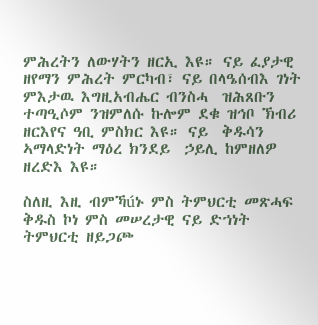ምሕረትን ለውሃትን ዘርኢ እዩ። ናይ ፈያታዊ ዘየማን ምሕረት ምርካብ፣ ናይ በላዔሰብእ ገነት ምእታዉ እግዚአብሔር ብንስሓ  ዝሕጸቡን ተጣዒሶም ንዝምለሱ ኩሎም ደቁ ዝኅቦ ኽብሪ ዘርእየና ዓቢ ምስክር እዩ። ናይ  ቅዱሳን ኣማላድነት ማዕረ ክንደይ  ኃይሊ ከምዘለዎ ዘረድእ እዩ።

ስለዚ እዚ ብምኻúኑ ምስ ትምህርቲ መጽሓፍ ቅዱስ ኮነ ምስ መሠረታዊ ናይ ድኀነት ትምህርቲ ዘይጋጮ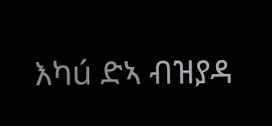እካú ድኣ ብዝያዳ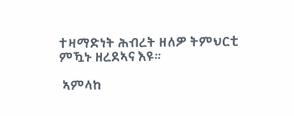ተዛማድነት ሕብረት ዘለዎ ትምህርቲ ምዃኑ ዘረደኣና እዩ።

 ኣምላከ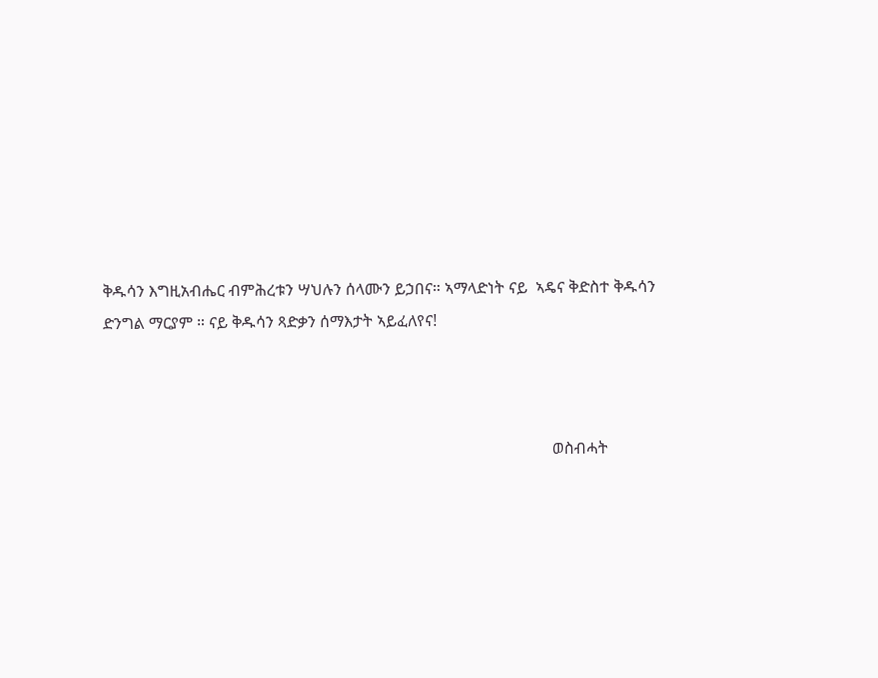ቅዱሳን እግዚአብሔር ብምሕረቱን ሣህሉን ሰላሙን ይኃበና። ኣማላድነት ናይ  ኣዴና ቅድስተ ቅዱሳን ድንግል ማርያም ። ናይ ቅዱሳን ጻድቃን ሰማእታት ኣይፈለየና!



                                                                                                                ወስብሓት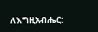ለእግዚአብሔር: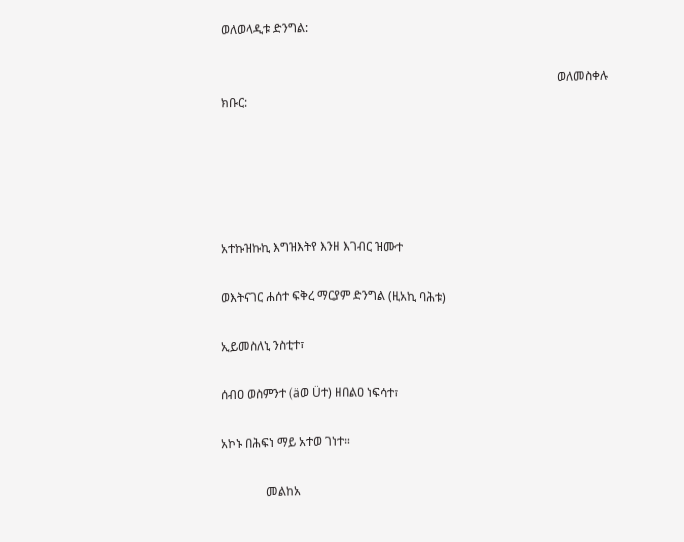ወለወላዲቱ ድንግል:

                                                                                                                ወለመስቀሉ ክቡር:





አተኩዝኩኪ እግዝእትየ እንዘ እገብር ዝሙተ

ወእትናገር ሐሰተ ፍቅረ ማርያም ድንግል (ዚአኪ ባሕቱ)

ኢይመስለኒ ንስቲተ፣

ሰብዐ ወስምንተ (äወ Üተ) ዘበልዐ ነፍሳተ፣

አኮኑ በሕፍነ ማይ አተወ ገነተ።

               መልከአ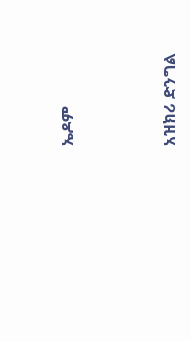ኤዶም



አዝክሪ ድንግል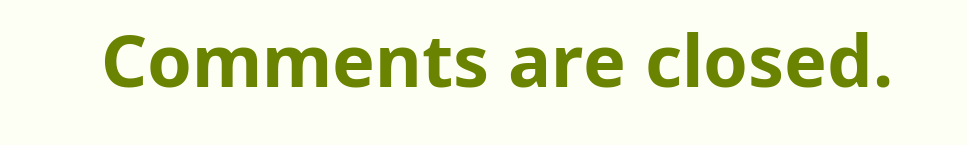Comments are closed.